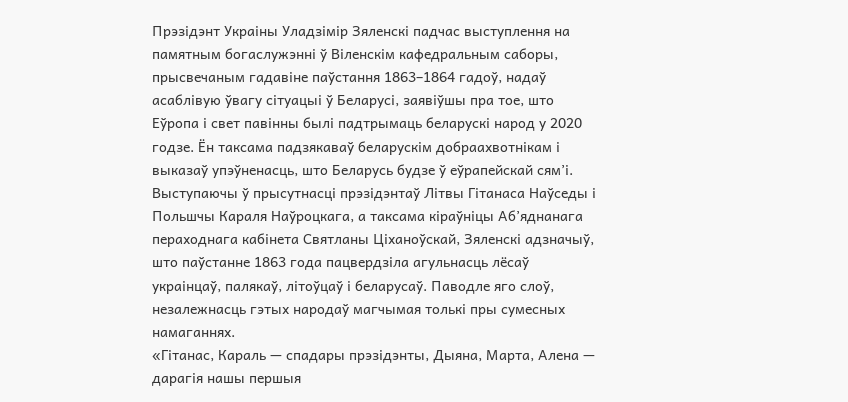Прэзідэнт Украіны Уладзімір Зяленскі падчас выступлення на памятным богаслужэнні ў Віленскім кафедральным саборы, прысвечаным гадавіне паўстання 1863–1864 гадоў, надаў асаблівую ўвагу сітуацыі ў Беларусі, заявіўшы пра тое, што Еўропа і свет павінны былі падтрымаць беларускі народ у 2020 годзе. Ён таксама падзякаваў беларускім добраахвотнікам і выказаў упэўненасць, што Беларусь будзе ў еўрапейскай сям’і.
Выступаючы ў прысутнасці прэзідэнтаў Літвы Гітанаса Наўседы і Польшчы Караля Наўроцкага, а таксама кіраўніцы Аб’яднанага пераходнага кабінета Святланы Ціханоўскай, Зяленскі адзначыў, што паўстанне 1863 года пацвердзіла агульнасць лёсаў украінцаў, палякаў, літоўцаў і беларусаў. Паводле яго слоў, незалежнасць гэтых народаў магчымая толькі пры сумесных намаганнях.
«Гітанас, Караль — спадары прэзідэнты, Дыяна, Марта, Алена — дарагія нашы першыя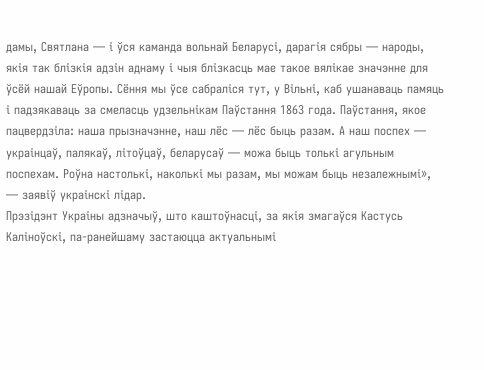дамы, Святлана — і ўся каманда вольнай Беларусі, дарагія сябры — народы, якія так блізкія адзін аднаму і чыя блізкасць мае такое вялікае значэнне для ўсёй нашай Еўропы. Сёння мы ўсе сабраліся тут, у Вільні, каб ушанаваць памяць і падзякаваць за смеласць удзельнікам Паўстання 1863 года. Паўстання, якое пацвердзіла: наша прызначэнне, наш лёс — лёс быць разам. А наш поспех — украінцаў, палякаў, літоўцаў, беларусаў — можа быць толькі агульным поспехам. Роўна настолькі, наколькі мы разам, мы можам быць незалежнымі», — заявіў украінскі лідар.
Прэзідэнт Украіны адзначыў, што каштоўнасці, за якія змагаўся Кастусь Каліноўскі, па-ранейшаму застаюцца актуальнымі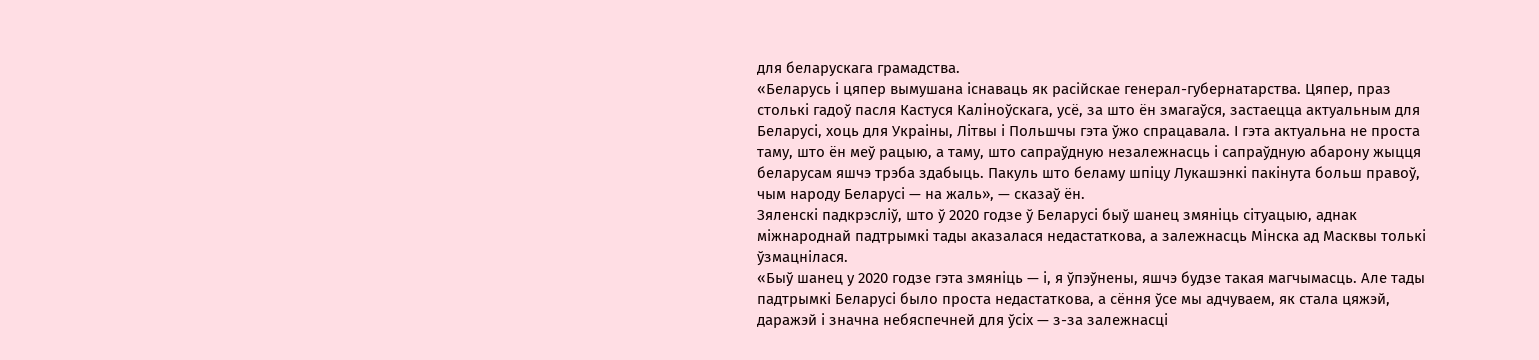для беларускага грамадства.
«Беларусь і цяпер вымушана існаваць як расійскае генерал-губернатарства. Цяпер, праз столькі гадоў пасля Кастуся Каліноўскага, усё, за што ён змагаўся, застаецца актуальным для Беларусі, хоць для Украіны, Літвы і Польшчы гэта ўжо спрацавала. І гэта актуальна не проста таму, што ён меў рацыю, а таму, што сапраўдную незалежнасць і сапраўдную абарону жыцця беларусам яшчэ трэба здабыць. Пакуль што беламу шпіцу Лукашэнкі пакінута больш правоў, чым народу Беларусі — на жаль», — сказаў ён.
Зяленскі падкрэсліў, што ў 2020 годзе ў Беларусі быў шанец змяніць сітуацыю, аднак міжнароднай падтрымкі тады аказалася недастаткова, а залежнасць Мінска ад Масквы толькі ўзмацнілася.
«Быў шанец у 2020 годзе гэта змяніць — і, я ўпэўнены, яшчэ будзе такая магчымасць. Але тады падтрымкі Беларусі было проста недастаткова, а сёння ўсе мы адчуваем, як стала цяжэй, даражэй і значна небяспечней для ўсіх — з-за залежнасці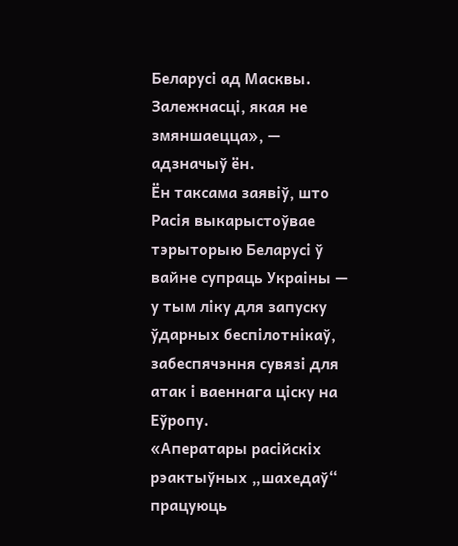Беларусі ад Масквы. Залежнасці, якая не змяншаецца», — адзначыў ён.
Ён таксама заявіў, што Расія выкарыстоўвае тэрыторыю Беларусі ў вайне супраць Украіны — у тым ліку для запуску ўдарных беспілотнікаў, забеспячэння сувязі для атак і ваеннага ціску на Еўропу.
«Аператары расійскіх рэактыўных „шахедаў“ працуюць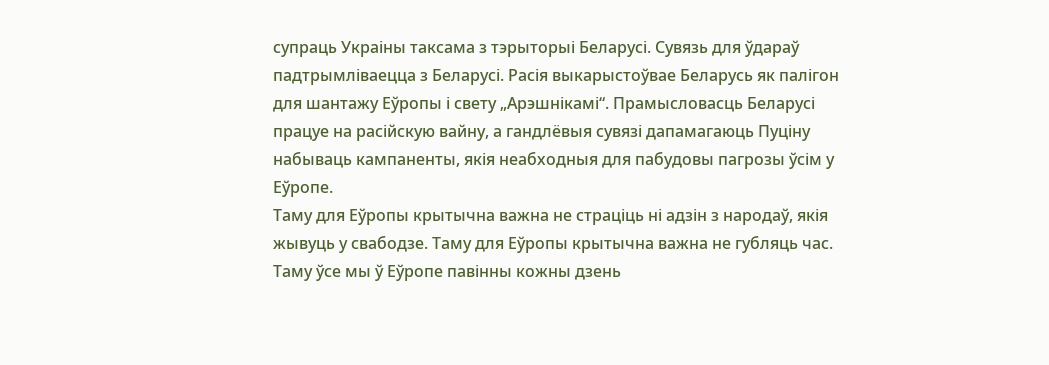супраць Украіны таксама з тэрыторыі Беларусі. Сувязь для ўдараў падтрымліваецца з Беларусі. Расія выкарыстоўвае Беларусь як палігон для шантажу Еўропы і свету „Арэшнікамі“. Прамысловасць Беларусі працуе на расійскую вайну, а гандлёвыя сувязі дапамагаюць Пуціну набываць кампаненты, якія неабходныя для пабудовы пагрозы ўсім у Еўропе.
Таму для Еўропы крытычна важна не страціць ні адзін з народаў, якія жывуць у свабодзе. Таму для Еўропы крытычна важна не губляць час. Таму ўсе мы ў Еўропе павінны кожны дзень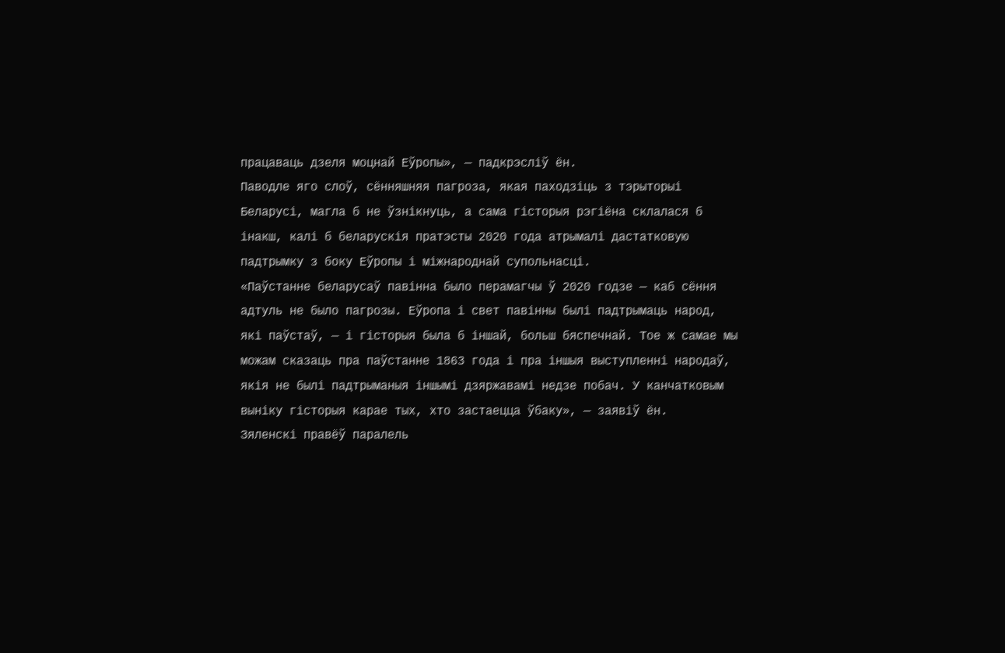працаваць дзеля моцнай Еўропы», — падкрэсліў ён.
Паводле яго слоў, сённяшняя пагроза, якая паходзіць з тэрыторыі Беларусі, магла б не ўзнікнуць, а сама гісторыя рэгіёна склалася б інакш, калі б беларускія пратэсты 2020 года атрымалі дастатковую падтрымку з боку Еўропы і міжнароднай супольнасці.
«Паўстанне беларусаў павінна было перамагчы ў 2020 годзе — каб сёння адтуль не было пагрозы. Еўропа і свет павінны былі падтрымаць народ, які паўстаў, — і гісторыя была б іншай, больш бяспечнай. Тое ж самае мы можам сказаць пра паўстанне 1863 года і пра іншыя выступленні народаў, якія не былі падтрыманыя іншымі дзяржавамі недзе побач. У канчатковым выніку гісторыя карае тых, хто застаецца ўбаку», — заявіў ён.
Зяленскі правёў паралель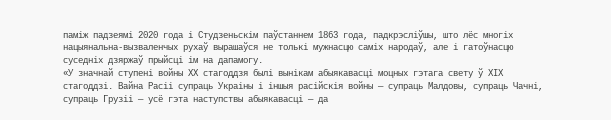паміж падзеямі 2020 года і Студзеньскім паўстаннем 1863 года, падкрэсліўшы, што лёс многіх нацыянальна-вызваленчых рухаў вырашаўся не толькі мужнасцю саміх народаў, але і гатоўнасцю суседніх дзяржаў прыйсці ім на дапамогу.
«У значнай ступені войны ХХ стагоддзя былі вынікам абыякавасці моцных гэтага свету ў ХІХ стагоддзі. Вайна Расіі супраць Украіны і іншыя расійскія войны — супраць Малдовы, супраць Чачні, супраць Грузіі — усё гэта наступствы абыякавасці — да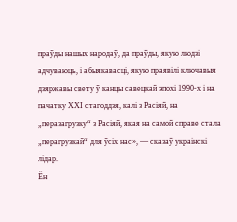праўды нашых народаў, да праўды, якую людзі адчуваюць, і абыякавасці, якую праявілі ключавыя дзяржавы свету ў канцы савецкай эпохі 1990-х і на пачатку ХХІ стагоддзя, калі з Расіяй, на „перазагрузку“ з Расіяй, якая на самой справе стала „перагрузкай“ для ўсіх нас», — сказаў украінскі лідар.
Ён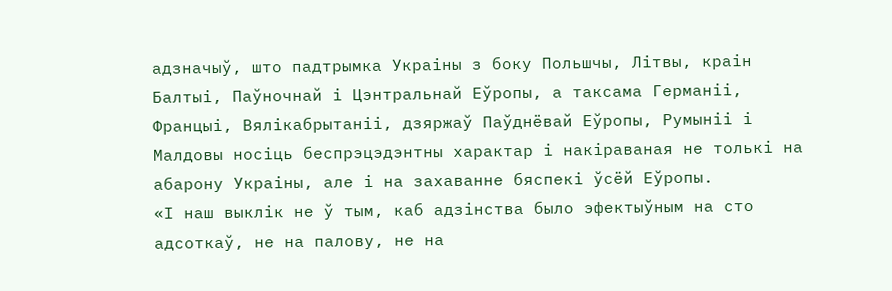адзначыў, што падтрымка Украіны з боку Польшчы, Літвы, краін Балтыі, Паўночнай і Цэнтральнай Еўропы, а таксама Германіі, Францыі, Вялікабрытаніі, дзяржаў Паўднёвай Еўропы, Румыніі і Малдовы носіць беспрэцэдэнтны характар і накіраваная не толькі на абарону Украіны, але і на захаванне бяспекі ўсёй Еўропы.
«І наш выклік не ў тым, каб адзінства было эфектыўным на сто адсоткаў, не на палову, не на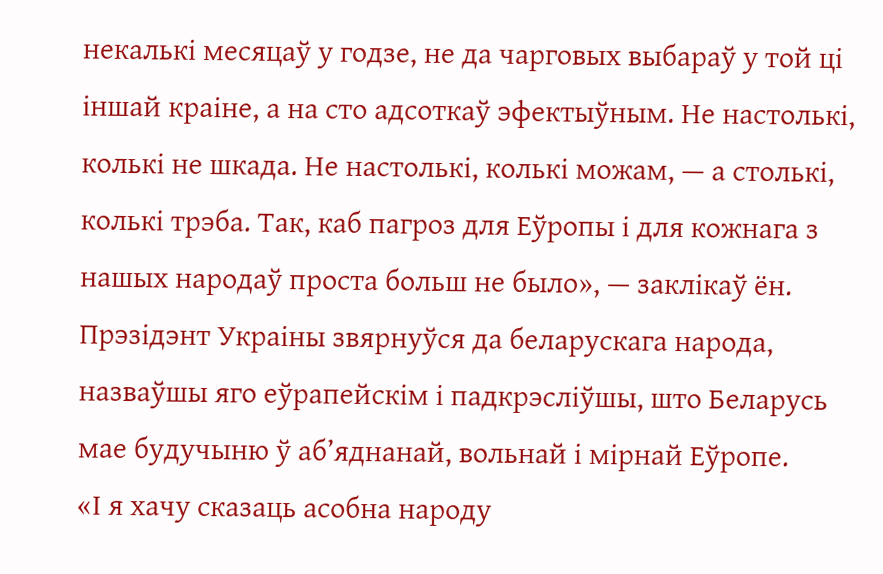некалькі месяцаў у годзе, не да чарговых выбараў у той ці іншай краіне, а на сто адсоткаў эфектыўным. Не настолькі, колькі не шкада. Не настолькі, колькі можам, — а столькі, колькі трэба. Так, каб пагроз для Еўропы і для кожнага з нашых народаў проста больш не было», — заклікаў ён.
Прэзідэнт Украіны звярнуўся да беларускага народа, назваўшы яго еўрапейскім і падкрэсліўшы, што Беларусь мае будучыню ў аб’яднанай, вольнай і мірнай Еўропе.
«І я хачу сказаць асобна народу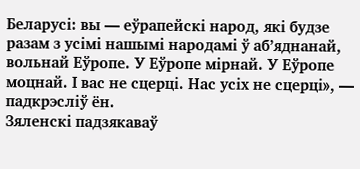Беларусі: вы — еўрапейскі народ, які будзе разам з усімі нашымі народамі ў аб’яднанай, вольнай Еўропе. У Еўропе мірнай. У Еўропе моцнай. І вас не сцерці. Нас усіх не сцерці», — падкрэсліў ён.
Зяленскі падзякаваў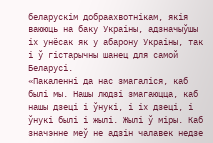беларускім добраахвотнікам, якія ваююць на баку Украіны, адзначыўшы іх унёсак як у абарону Украіны, так і ў гістарычны шанец для самой Беларусі.
«Пакаленні да нас змагаліся, каб былі мы. Нашы людзі змагаюцца, каб нашы дзеці і ўнукі, і іх дзеці, і ўнукі былі і жылі. Жылі ў міры. Каб значэнне меў не адзін чалавек недзе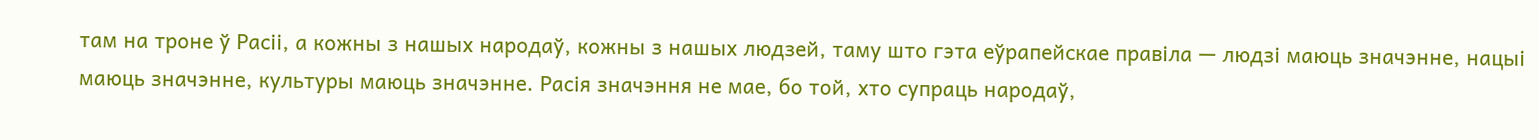там на троне ў Расіі, а кожны з нашых народаў, кожны з нашых людзей, таму што гэта еўрапейскае правіла — людзі маюць значэнне, нацыі маюць значэнне, культуры маюць значэнне. Расія значэння не мае, бо той, хто супраць народаў,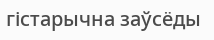гістарычна заўсёды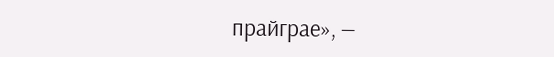прайграе», —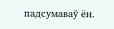падсумаваў ён.